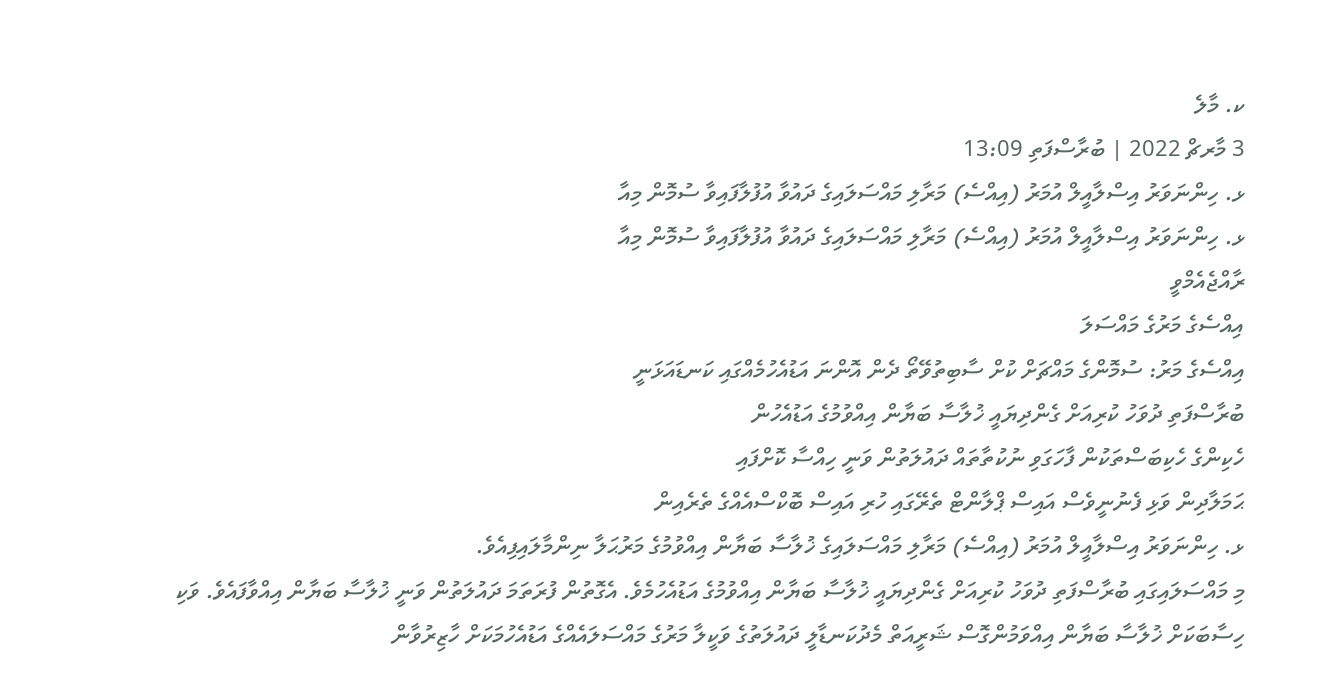ކ. މާލެ
3 މާރޗް 2022 | ބުރާސްފަތި 13:09
ޅ. ހިންނަވަރު އިސްލާއީލް އުމަރު (އިއްސެ) މަރާލި މައްސަލައިގެ ދައުވާ އުފުލާފައިވާ ސުމޮން މިއާ
ޅ. ހިންނަވަރު އިސްލާއީލް އުމަރު (އިއްސެ) މަރާލި މައްސަލައިގެ ދައުވާ އުފުލާފައިވާ ސުމޮން މިއާ
ރާއްޖެއެމްވީ
އިއްސެގެ މަރުގެ މައްސަލަ
އިއްސެގެ މަރު: ސުމޮންގެ މައްޗަށް ކުށް ސާބިތުވޭތޯ ދެން އޮންނަ އަޑުއެހުމެއްގައި ކަނޑައަޅަނީ
ބުރާސްފަތި ދުވަހު ކުރިއަށް ގެންދިޔައީ ޚުލާސާ ބަޔާން އިއްވުމުގެ އަޑުއެހުން
ހެކިންގެ ހެކިބަސްތަކުން ފާހަގަވި ނުކުތާތައް ދައުލަތުން ވަނީ ހިއްސާ ކޮށްފައި
ޙަމަލާދިން ވަޅި ފެނުނީވެސް އައިސް ޕްލާންޓް ތެރޭގައި ހުރި އައިސް ބޮކްސްއެއްގެ ތެރެއިން
ޅ. ހިންނަވަރު އިސްލާއީލް އުމަރު (އިއްސެ) މަރާލި މައްސަލައިގެ ޚުލާސާ ބަޔާން އިއްވުމުގެ މަރުޙަލާ ނިންމާލައިފިއެވެ.
މި މައްސަލައިގައި ބުރާސްފަތި ދުވަހު ކުރިއަށް ގެންދިޔައީ ޚުލާސާ ބަޔާން އިއްވުމުގެ އަޑުއެހުމެވެ. އެގޮތުން ފުރަތަމަ ދައުލަތުން ވަނީ ޚުލާސާ ބަޔާން އިއްވާފައެވެ. ވަކި ހިސާބަކަށް ޚުލާސާ ބަޔާން އިއްވަމުންގޮސް ޝަރީއަތް މެދުކަނޑާލީ ދައުލަތުގެ ވަކީލާ މަރުގެ މައްސަލައެއްގެ އަޑުއެހުމަކަށް ހާޒިރުވާން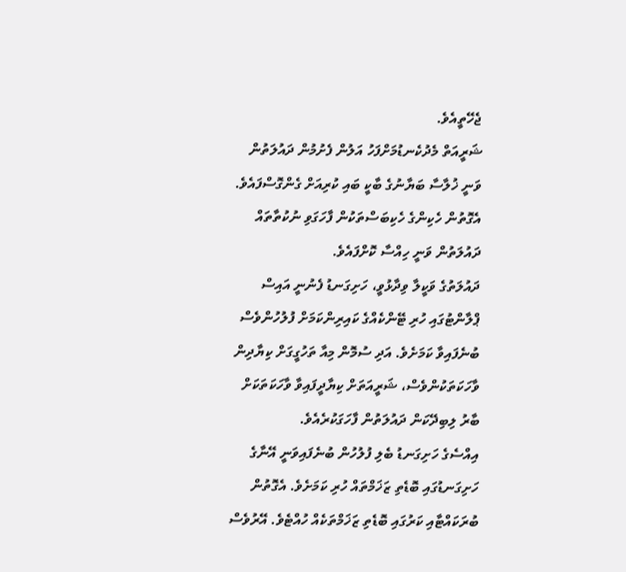ޖެހޭތީއެވެ.
ޝަރީއަތް މެދުކެނޑުމަށްފަހު އަލުން ފެށުމުން ދައުލަތުން ވަނީ ޚުލާސާ ބަޔާނުގެ ބާކީ ބައި ކުރިއަށް ގެންގޮސްފައެވެ. އެގޮތުން ހެކިންގެ ހެކިބަސްތަކުން ފާހަގަވި ނުކުތާތައް ދައުލަތުން ވަނީ ހިއްސާ ކޮށްފައެވެ.
ދައުލަތުގެ ވަކީލާ ވިދާޅުވީ، ހަށިގަނޑު ފެނުނީ އައިސް ޕްލާންޓުގައި ހުރި ޓޭންކެއްގެ ކައިރިންކަމަށް ފުލުހުންވެސް ބުނެފައިވާ ކަމަށެވެ. އަދި ސުމޮން މިއާ ތަހުގީގަށް ކިޔާދިން ވާހަކަތަކުންވެސް، ޝަރީއަތަށް ކިޔާދީފައިވާ ވާހަކަތަކަށް ބާރު ލިބިދޭކަން ދައުލަތުން ފާހަގަކުރެއެވެ.
އިއްސެގެ ހަށިގަނޑު ބެލި ފުލުހުން ބުނެފައިވަނީ އޭނާގެ ހަށިގަނޑުގައި ބޮޑެތި ޒަޚަމްތައް ހުރި ކަމަށެވެ. އެގޮތުން ބުރަކައްޓާއި ކަރުގައި ބޮޑެތި ޒަޚަމްތަކެއް ހުއްޓެވެ. އޭރުވެސް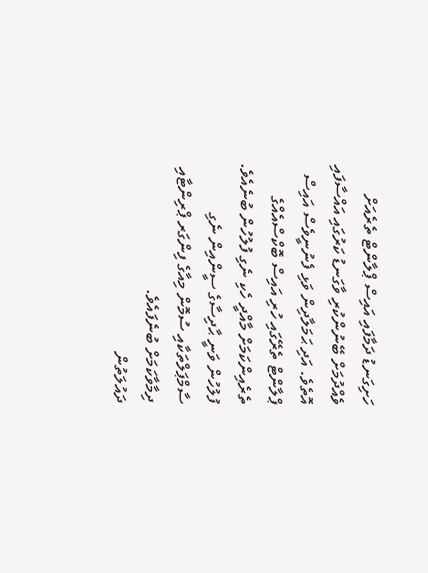ހަށިގަނޑު ދަމާފައި އައިސް ޕްލާންޓް ތެރެއަށް ވެއްދުމަށް ބޭނުންކުރި ވާގަނޑު ކަރުގައި އައްސާފައި އޮތެވެ. އަދި ޙަމަލާދިން ވަޅި ފެނުނީވެސް އައިސް ޕްލާންޓް ތެރޭގައި ހުރި އައިސް ބޮކްސްއެއްގެ ތެރެއިންކަމަށް މާއްދީ ހެކި ނެގި ފުލުހުން ބުނެއެވެ.
ފުލުހުން ވަނީ ޙާދިސާގެ ސީންއިން ނެގި ސާމްޕަލްތަކާއި ސުމޮން މިއާގެ ފިންގަރ ޕްރިންޓާއި ދިމާވާކަމަށް ބުނެފައެވެ.
ދައުލަތުން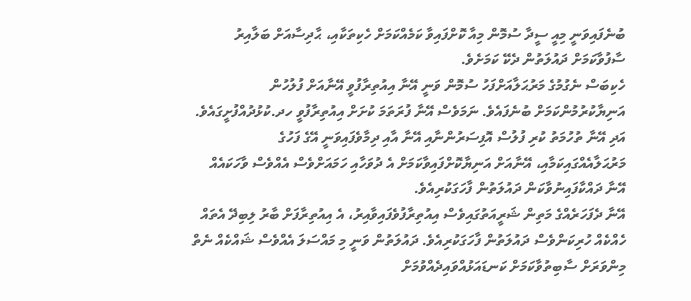ބުނެފައިވަނީ މިއީ ސީދާ ސުމޮން މިއާ ކޮށްފައިވާ ކަމެއްކަމަށް ހެކިތަކާއި، ޙާދިސާއަށް ބަލާއިރު ސާފުވާކަމަށް ދައުލަތުން ދެކޭ ކަމަށެވެ.
ހެކިބަސް ނެގުމުގެ މަރުޙަލާއަށްފަހު ސުމޮން ވަނީ އޭނާ އިއުތިރާފުވީ އޭނާއަށް ފުލުހުން އަނިޔާކުރުމުންކަމަށް ބުނެފައެވެ. ނަމަވެސް އޭނާ ފުރަތަމަ ކުށަށް އިއުތިރާފުވީ ހދ.ކުޅުދުއްފުށީގައެވެ. އަދި އޭނާ ތުހުމަތު ކުރި ފުލުސް އޮފިސަރުންނާއި އޭނާ އާއި ދިމާވެފައިވަނީ އޭގެ ފަހުގެ މަރުޙަލާއެއްގައިކަމާއި، އޭނާއަށް އަނިޔާކޮށްފައިވާކަމަށް އެ ދުވަހާއި ހަމައަށްވެސް އެއްވެސް ވާހަކައެއް އޭނާ ދައްކާފައިނުވާކަން ދައުލަތުން ފާހަގަކުރިއެވެ.
އޭނާ ދެފަހަރެއްގެ މަތިން ޝަރީއަތުގައިވެސް އިއުތިރާފުވެފައިވާއިރު، އެ އިއުތިރާފަށް ބާރު ލިބިދޭ އެތައް ހެއްކެއް ހުރިކަންވެސް ދައުލަތުން ފާހަގަކުރިއެވެ. ދައުލަތުން ވަނީ މި މައްސަލަ އެއްވެސް ޝައްކެއް ނެތް މިންވަރަށް ސާބިތުވާކަމަށް ކަނޑައަޅުއްވައިދެއްވުމަށް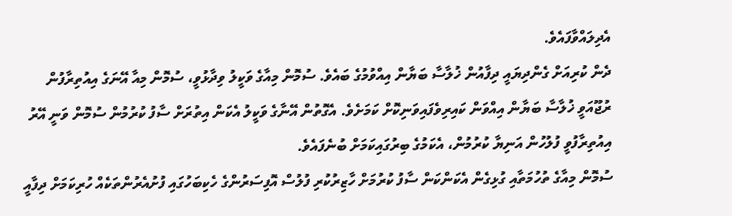އެދިލައްވާފައެވެ.
ދެން ކުރިއަށް ގެންދިޔައީ ދިފާއުން ޚުލާސާ ބަޔާން އިއްވުމުގެ ބައެވެ. ސުމޮން މިއާގެ ވަކީލު ވިދާޅުވީ، ސުމޮން މިއާ އޭނަގެ އިއުތިރާފުން ރުޖޫއަވީ ޚުލާސާ ބަޔާން އިއްވަން ކައިރިވެފައިވަނިކޮށް ކަމަށެވެ. އެގޮތުން އޭނާގެ ވަކީލު އެކަން އިތުރަށް ސާފު ކުރުމުން ސުމޮން ވަނީ އޭރު އިއުތިރާފުވީ ފުލުހުން އަނިޔާ ކުރުމުން، އެކަމުގެ ބިރުގައިކަމަށް ބުނެފައެވެ.
ސުމޮން މިއާގެ ތުހުމަތާއި ގުޅިގެން އެކަންކަން ސާފު ކުރުމަށް ހާޒިރުކުރި ފުލުސް އޮފިސަރުންގެ ހެކިބަހުގައި ފުށުއެރުންތަކެއް ހުރިކަމަށް ދިފާއީ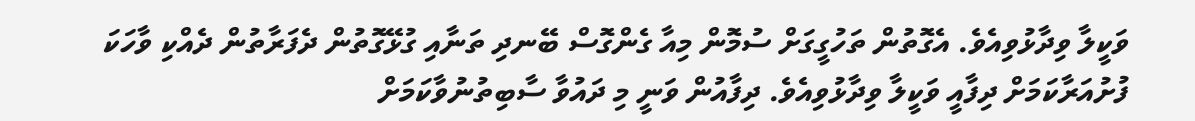ވަކީލާ ވިދާޅުވިއެވެ. އެގޮތުން ތަހުގީގަށް ސުމޮން މިއާ ގެންގޮސް ބޭނދި ތަނާއި ގުޅޭގޮތުން ދެފަރާތުން ދެއްކި ވާހަކަ ފުށުއަރާކަމަށް ދިފާއީ ވަކީލާ ވިދާޅުވިއެވެ. ދިފާއުން ވަނީ މި ދައުވާ ސާބިތުނުވާކަމަށް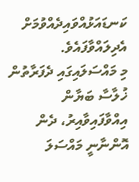ކަނޑައަޅުއްވައިދެއްވުމަށް އެދިލައްވާފައެވެ.
މި މައްސަލައިގައި ދެފަރާތުން ޚުލާސާ ބަޔާން އިއްވާފައިވާއިރު، ދެން އޮންނާނީ މައްސަލަ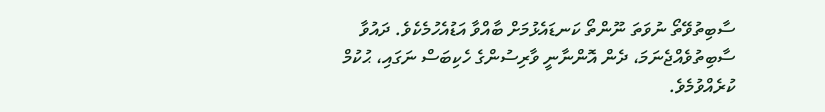ސާބިތުވޭތޯ ނުވަތަ ނޫންތޯ ކަނޑައެޅުމަށް ބާއްވާ އަޑުއެހުމެކެވެ. ދައުވާ ސާބިތުވެއްޖެނަމަ، ދެން އޮންނާނީ ވާރިސުންގެ ހެކިބަސް ނަގައި، ޙުކުމް ކުރެއްވުމެވެ.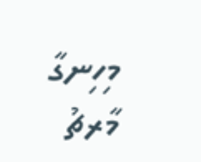މިހިނގާ މާރޗު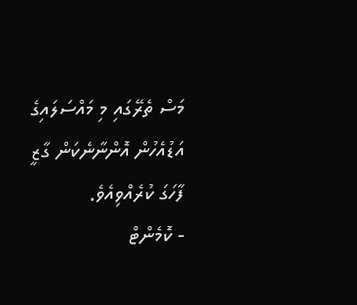މަސް ތެރޭގައި މި މައްސަލައިގެ އަޑުއެހުން އޮންނާނެކަން ގާޒީ ފާހަގަ ކުރެއްވިއެވެ.
- ކޮމެންޓް